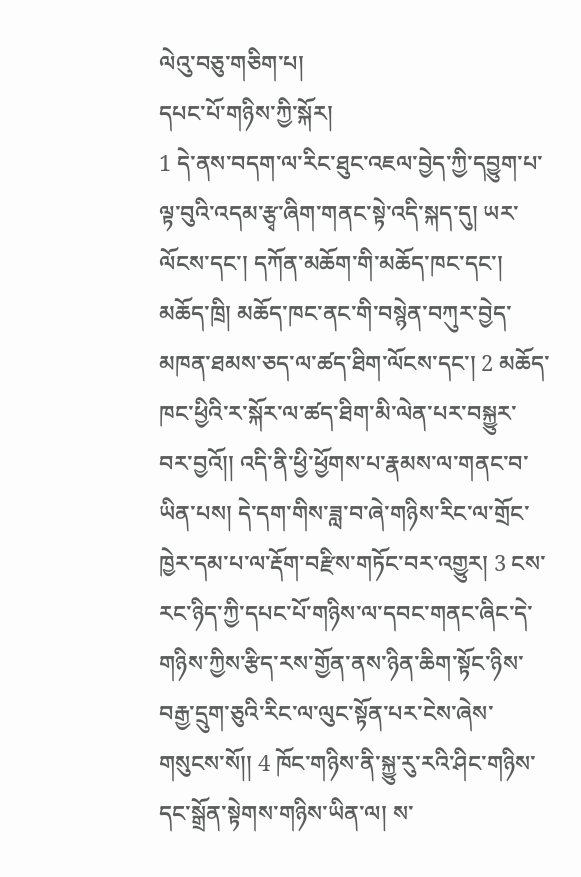ལེའུ་བཅུ་གཅིག་པ།
དཔང་པོ་གཉིས་ཀྱི་སྐོར།
1 དེ་ནས་བདག་ལ་རིང་ཐུང་འཇལ་བྱེད་ཀྱི་དབྱུག་པ་ལྟ་བུའི་འདམ་རྩྭ་ཞིག་གནང་སྟེ་འདི་སྐད་དུ། ཡར་ལོངས་དང་། དཀོན་མཆོག་གི་མཆོད་ཁང་དང་། མཆོད་ཁྲི། མཆོད་ཁང་ནང་གི་བསྙེན་བཀུར་བྱེད་མཁན་ཐམས་ཅད་ལ་ཚད་ཐིག་ལོངས་དང་། 2 མཆོད་ཁང་ཕྱིའི་ར་སྐོར་ལ་ཚད་ཐིག་མི་ལེན་པར་བསྐྱུར་བར་བྱའོ།། འདི་ནི་ཕྱི་ཕྱོགས་པ་རྣམས་ལ་གནང་བ་ཡིན་པས། དེ་དག་གིས་ཟླ་བ་ཞེ་གཉིས་རིང་ལ་གྲོང་ཁྱེར་དམ་པ་ལ་རྡོག་བརྫིས་གཏོང་བར་འགྱུར། 3 ངས་རང་ཉིད་ཀྱི་དཔང་པོ་གཉིས་ལ་དབང་གནང་ཞིང་དེ་གཉིས་ཀྱིས་རྩིད་རས་གྱོན་ནས་ཉིན་ཆིག་སྟོང་ཉིས་བརྒྱ་དྲུག་ཅུའི་རིང་ལ་ལུང་སྟོན་པར་ངེས་ཞེས་གསུངས་སོ།། 4 ཁོང་གཉིས་ནི་སྐྱུ་རུ་རའི་ཤིང་གཉིས་དང་སྒྲོན་སྟེགས་གཉིས་ཡིན་ལ། ས་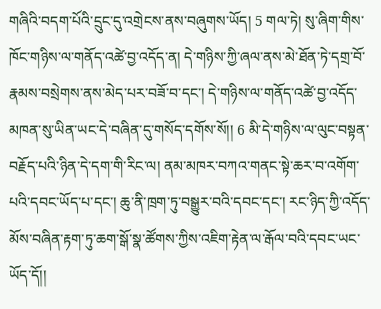གཞིའི་བདག་པོའི་དྲུང་དུ་འགྲེངས་ནས་བཞུགས་ཡོད། 5 གལ་ཏེ། སུ་ཞིག་གིས་ཁོང་གཉིས་ལ་གནོད་འཚེ་བྱ་འདོད་ན། དེ་གཉིས་ཀྱི་ཞལ་ནས་མེ་ཐོན་ཏེ་དགྲ་བོ་རྣམས་བསྲེགས་ནས་མེད་པར་བཟོ་བ་དང་། དེ་གཉིས་ལ་གནོད་འཚེ་བྱ་འདོད་མཁན་སུ་ཡིན་ཡང་དེ་བཞིན་དུ་གསོད་དགོས་སོ།། 6 མི་དེ་གཉིས་ལ་ལུང་བསྟན་བརྗོད་པའི་ཉིན་དེ་དག་གི་རིང་ལ། ནམ་མཁར་བཀའ་གནང་སྟེ་ཆར་བ་འགོག་པའི་དབང་ཡོད་པ་དང་། ཆུ་ནི་ཁྲག་ཏུ་བསྒྱུར་བའི་དབང་དང་། རང་ཉིད་ཀྱི་འདོད་མོས་བཞིན་རྟག་ཏུ་ཆག་སྒོ་སྣ་ཚོགས་ཀྱིས་འཇིག་རྟེན་ལ་རྒོལ་བའི་དབང་ཡང་ཡོད་དོ།།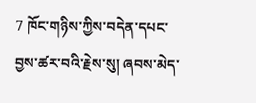7 ཁོང་གཉིས་ཀྱིས་བདེན་དཔང་བྱས་ཚར་བའི་རྗེས་སུ། ཞབས་མེད་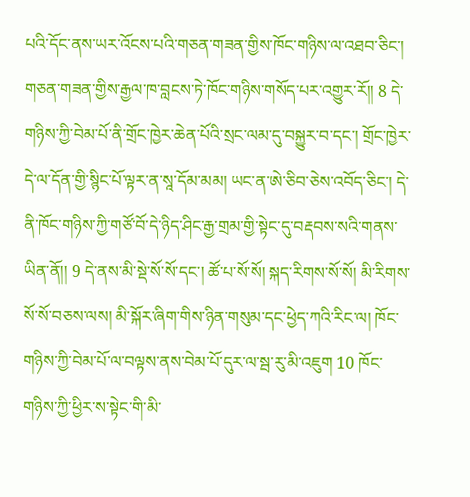པའི་དོང་ནས་ཡར་འོངས་པའི་གཅན་གཟན་གྱིས་ཁོང་གཉིས་ལ་འཐབ་ཅིང་། གཅན་གཟན་གྱིས་རྒྱལ་ཁ་བླངས་ཏེ་ཁོང་གཉིས་གསོད་པར་འགྱུར་རོ།། 8 དེ་གཉིས་ཀྱི་བེམ་པོ་ནི་གྲོང་ཁྱེར་ཆེན་པོའི་སྲང་ལམ་དུ་བསྐྱུར་བ་དང་། གྲོང་ཁྱེར་དེ་ལ་དོན་གྱི་སྙིང་པོ་ལྟར་ན་སཱ་དོམ་མམ། ཡང་ན་ཨེ་ཅིབ་ཅེས་འབོད་ཅིང་། དེ་ནི་ཁོང་གཉིས་ཀྱི་གཙོ་བོ་དེ་ཉིད་ཤིང་རྒྱ་གྲམ་གྱི་སྟེང་དུ་བརྡབས་སའི་གནས་ཡིན་ནོ།། 9 དེ་ནས་མི་སྡེ་སོ་སོ་དང་། ཚོ་པ་སོ་སོ། སྐད་རིགས་སོ་སོ། མི་རིགས་སོ་སོ་བཅས་ལས། མི་སྐོར་ཞིག་གིས་ཉིན་གསུམ་དང་ཕྱེད་ཀའི་རིང་ལ། ཁོང་གཉིས་ཀྱི་བེམ་པོ་ལ་བལྟས་ནས་བེམ་པོ་དུར་ལ་སྦ་རུ་མི་འཇུག 10 ཁོང་གཉིས་ཀྱི་ཕྱིར་ས་སྟེང་གི་མི་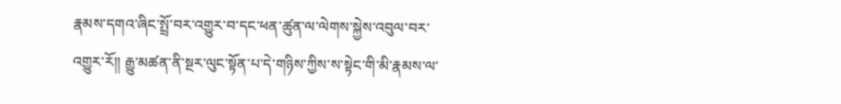རྣམས་དགའ་ཞིང་སྤྲོ་བར་འགྱུར་བ་དང་ཕན་ཚུན་ལ་ལེགས་སྐྱེས་འབུལ་བར་འགྱུར་རོ།། རྒྱུ་མཚན་ནི་སྔར་ལུང་སྟོན་པ་དེ་གཉིས་ཀྱིས་ས་སྟེང་གི་མི་རྣམས་ལ་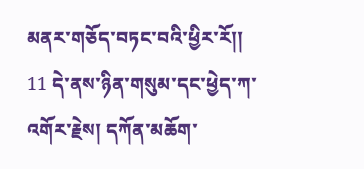མནར་གཅོད་བཏང་བའི་ཕྱིར་རོ།།
11 དེ་ནས་ཉིན་གསུམ་དང་ཕྱེད་ཀ་འགོར་རྗེས། དཀོན་མཆོག་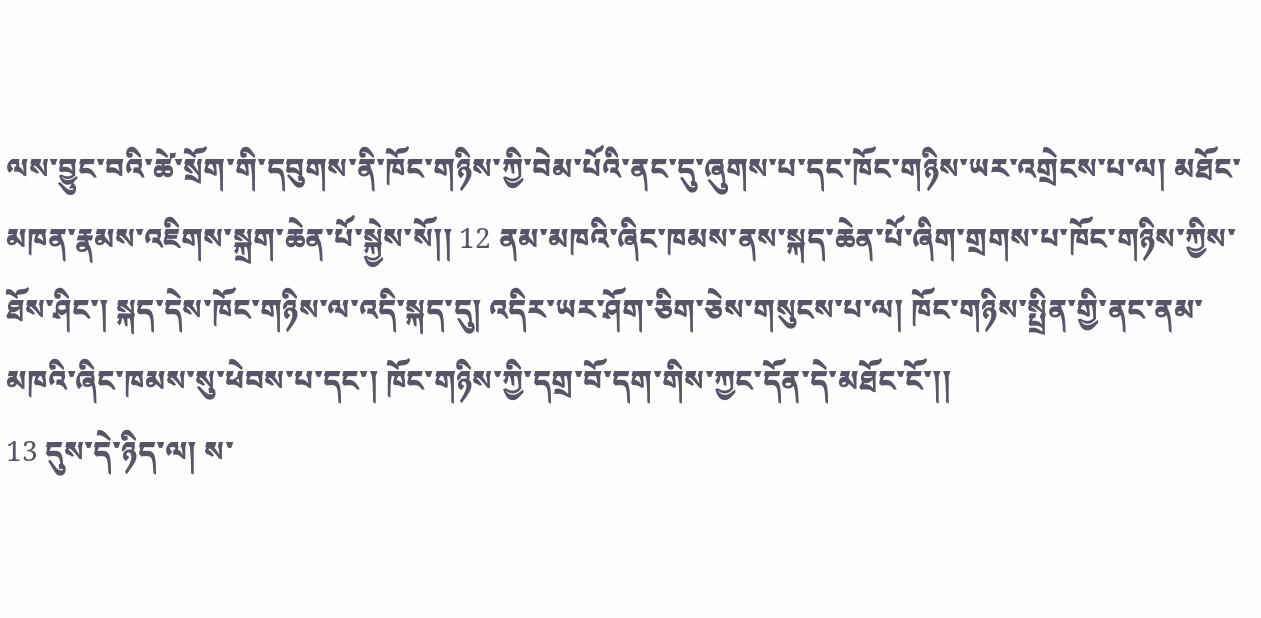ལས་བྱུང་བའི་ཚེ་སྲོག་གི་དབུགས་ནི་ཁོང་གཉིས་ཀྱི་བེམ་པོའི་ནང་དུ་ཞུགས་པ་དང་ཁོང་གཉིས་ཡར་འགྲེངས་པ་ལ། མཐོང་མཁན་རྣམས་འཇིགས་སྐྲག་ཆེན་པོ་སྐྱེས་སོ།། 12 ནམ་མཁའི་ཞིང་ཁམས་ནས་སྐད་ཆེན་པོ་ཞིག་གྲགས་པ་ཁོང་གཉིས་ཀྱིས་ཐོས་ཤིང་། སྐད་དེས་ཁོང་གཉིས་ལ་འདི་སྐད་དུ། འདིར་ཡར་ཤོག་ཅིག་ཅེས་གསུངས་པ་ལ། ཁོང་གཉིས་སྤྲིན་གྱི་ནང་ནམ་མཁའི་ཞིང་ཁམས་སུ་ཕེབས་པ་དང་། ཁོང་གཉིས་ཀྱི་དགྲ་བོ་དག་གིས་ཀྱང་དོན་དེ་མཐོང་ངོ་།།
13 དུས་དེ་ཉིད་ལ། ས་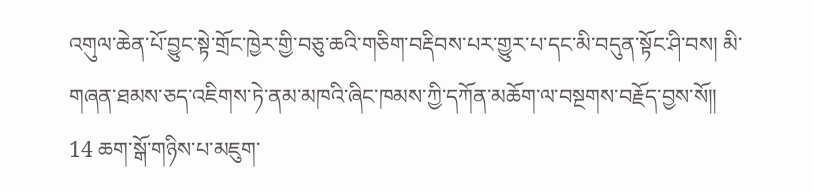འགུལ་ཆེན་པོ་བྱུང་སྟེ་གྲོང་ཁྱེར་གྱི་བཅུ་ཆའི་གཅིག་བརྡིབས་པར་གྱུར་པ་དང་མི་བདུན་སྟོང་ཤི་བས། མི་གཞན་ཐམས་ཅད་འཇིགས་ཏེ་ནམ་མཁའི་ཞིང་ཁམས་ཀྱི་དཀོན་མཆོག་ལ་བསྔགས་བརྗོད་བྱས་སོ།།
14 ཆག་སྒོ་གཉིས་པ་མཇུག་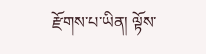རྫོགས་པ་ཡིན། ལྟོས་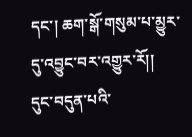དང་། ཆག་སྒོ་གསུམ་པ་མྱུར་དུ་འབྱུང་བར་འགྱུར་རོ།།
དུང་བདུན་པའི་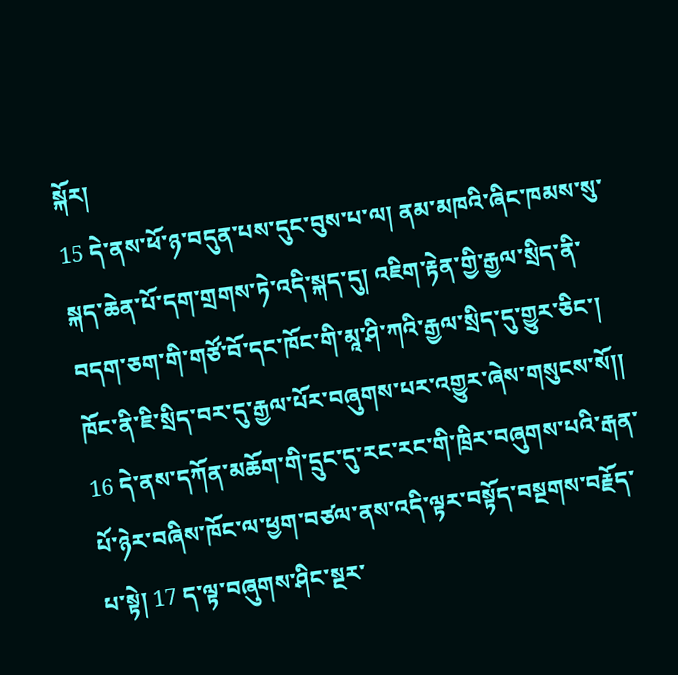སྐོར།
15 དེ་ནས་ཕོ་ཉ་བདུན་པས་དུང་བུས་པ་ལ། ནམ་མཁའི་ཞིང་ཁམས་སུ་སྐད་ཆེན་པོ་དག་གྲགས་ཏེ་འདི་སྐད་དུ། འཇིག་རྟེན་གྱི་རྒྱལ་སྲིད་ནི་བདག་ཅག་གི་གཙོ་བོ་དང་ཁོང་གི་མཱ་ཤི་ཀའི་རྒྱལ་སྲིད་དུ་གྱུར་ཅིང་། ཁོང་ནི་ཇི་སྲིད་བར་དུ་རྒྱལ་པོར་བཞུགས་པར་འགྱུར་ཞེས་གསུངས་སོ།། 16 དེ་ནས་དཀོན་མཆོག་གི་དྲུང་དུ་རང་རང་གི་ཁྲིར་བཞུགས་པའི་རྒན་པོ་ཉེར་བཞིས་ཁོང་ལ་ཕྱག་བཙལ་ནས་འདི་ལྟར་བསྟོད་བསྔགས་བརྗོད་པ་སྟེ། 17 ད་ལྟ་བཞུགས་ཤིང་སྔར་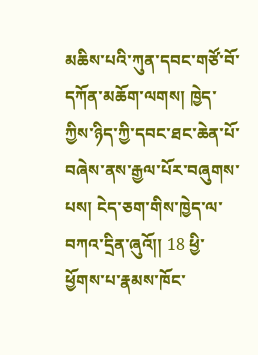མཆིས་པའི་ཀུན་དབང་གཙོ་བོ་དཀོན་མཆོག་ལགས། ཁྱེད་ཀྱིས་ཉིད་ཀྱི་དབང་ཐང་ཆེན་པོ་བཞེས་ནས་རྒྱལ་པོར་བཞུགས་པས། ངེད་ཅག་གིས་ཁྱེད་ལ་བཀའ་དྲིན་ཞུའོ།། 18 ཕྱི་ཕྱོགས་པ་རྣམས་ཁོང་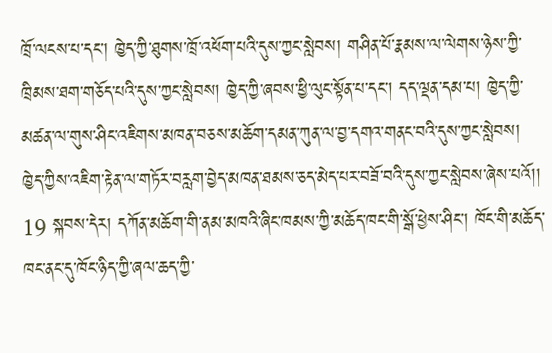ཁྲོ་ལངས་པ་དང་། ཁྱེད་ཀྱི་ཐུགས་ཁྲོ་འཕོག་པའི་དུས་ཀྱང་སླེབས། གཤིན་པོ་རྣམས་ལ་ལེགས་ཉེས་ཀྱི་ཁྲིམས་ཐག་གཅོད་པའི་དུས་ཀྱང་སླེབས། ཁྱེད་ཀྱི་ཞབས་ཕྱི་ལུང་སྟོན་པ་དང་། དད་ལྡན་དམ་པ། ཁྱེད་ཀྱི་མཚན་ལ་གུས་ཤིང་འཇིགས་མཁན་བཅས་མཆོག་དམན་ཀུན་ལ་བྱ་དགའ་གནང་བའི་དུས་ཀྱང་སླེབས། ཁྱེད་ཀྱིས་འཇིག་རྟེན་ལ་གཏོར་བརླག་བྱེད་མཁན་ཐམས་ཅད་མེད་པར་བཟོ་བའི་དུས་ཀྱང་སླེབས་ཞེས་པའོ།།
19 སྐབས་དེར། དཀོན་མཆོག་གི་ནམ་མཁའི་ཞིང་ཁམས་ཀྱི་མཆོད་ཁང་གི་སྒོ་ཕྱེས་ཤིང་། ཁོང་གི་མཆོད་ཁང་ནང་དུ་ཁོང་ཉིད་ཀྱི་ཞལ་ཆད་ཀྱི་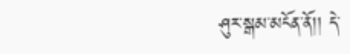ཤུར་སྒམ་མངོན་ནོ།། དེ་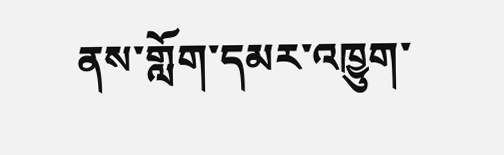ནས་གློག་དམར་འཁྱུག་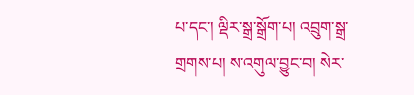པ་དང་། ལྡིར་སྒྲ་སྒྲོག་པ། འབྲུག་སྒྲ་གྲགས་པ། ས་འགུལ་བྱུང་བ། སེར་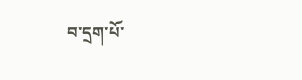བ་དྲག་པོ་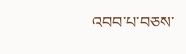འབབ་པ་བཅས་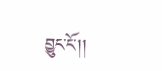བྱུང་ངོ་།།